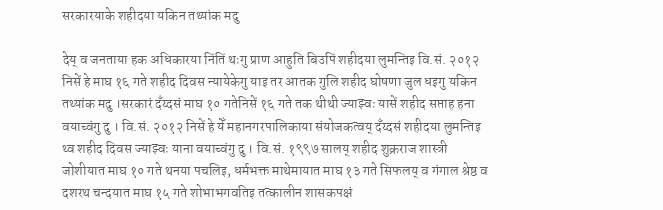सरकारयाके शहीदया यकिन तथ्यांक मदु

देय् व जनताया हक अधिकारया निंतिं थःगु प्राण आहुति बिउपिं शहीदया लुमन्तिइ वि.सं. २०१२ निसें हे माघ १६ गते शहीद दिवस न्यायेकेगु याइ तर आतक गुलि शहीद घोषणा जुल धइगु यकिन तथ्यांक मदु ।सरकारं दँय्दसं माघ १० गतेनिसें १६ गते तक थीथी ज्याझ्वः यासें शहीद सप्ताह हना वयाच्वंगु दु । वि.सं. २०१२ निसें हे येँ महानगरपालिकाया संयोजकत्वय् दँय्दसं शहीदया लुमन्तिइ थ्व शहीद दिवस ज्याझ्वः याना वयाच्वंगु दु । वि.सं. १९९७ सालय् शहीद शुक्रराज शास्त्री जोशीयात माघ १० गते थनया पचलिइ, धर्मभक्त माथेमायात माघ १३ गते सिफलय् व गंगाल श्रेष्ठ व दशरथ चन्दयात माघ १५ गते शोभाभगवतिइ तत्कालीन शासकपक्षं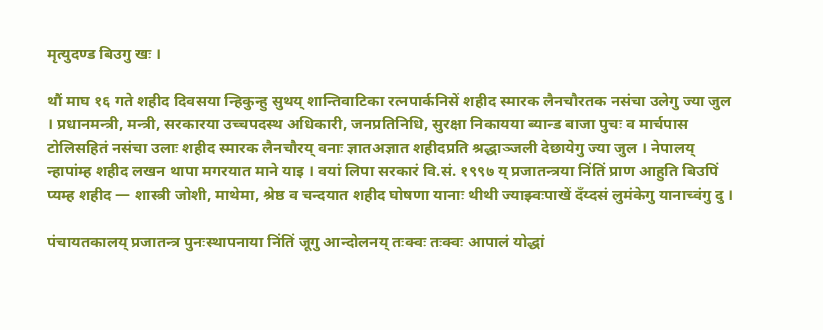मृत्युदण्ड बिउगु खः ।

थौं माघ १६ गते शहीद दिवसया न्हिकुन्हु सुथय् शान्तिवाटिका रत्नपार्कनिसें शहीद स्मारक लैनचौरतक नसंचा उलेगु ज्या जुल । प्रधानमन्त्री, मन्त्री, सरकारया उच्चपदस्थ अधिकारी, जनप्रतिनिधि, सुरक्षा निकायया ब्यान्ड बाजा पुचः व मार्चपास टोलिसहितं नसंचा उलाः शहीद स्मारक लैनचौरय् वनाः ज्ञातअज्ञात शहीदप्रति श्रद्धाञ्जली देछायेगु ज्या जुल । नेपालय् न्हापांम्ह शहीद लखन थापा मगरयात माने याइ । वयां लिपा सरकारं वि.सं. १९९७ य् प्रजातन्त्रया निंतिं प्राण आहुति बिउपिं प्यम्ह शहीद — शास्त्री जोशी, माथेमा, श्रेष्ठ व चन्दयात शहीद घोषणा यानाः थीथी ज्याझ्वःपाखें दँय्दसं लुमंकेगु यानाच्वंगु दु ।

पंचायतकालय् प्रजातन्त्र पुनःस्थापनाया निंतिं जूगु आन्दोलनय् तःक्वः तःक्वः आपालं योद्धां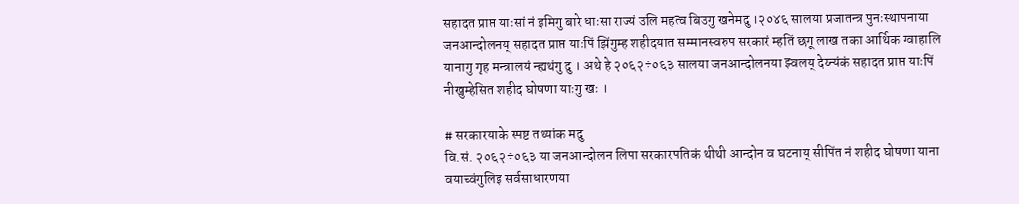सहादत प्राप्त याःसां नं इमिगु बारे धाःसा राज्यं उलि महत्व बिउगु खनेमदु ।२०४६ सालया प्रजातन्त्र पुनःस्थापनाया जनआन्दोलनय् सहादत प्राप्त याःपिं झिंगुम्ह शहीदयात सम्मानस्वरुप सरकारं म्हतिं छगू लाख तका आर्थिक ग्वाहालि यानागु गृह मन्त्रालयं न्ह्यथंगु दु । अथे हे २०६२÷०६३ सालया जनआन्दोलनया झ्वलय् देय्न्यंकं सहादत प्राप्त याःपिं नीखुम्हेसित शहीद घोषणा याःगु खः ।

# सरकारयाके स्पष्ट तथ्यांक मदु
वि.सं. २०६२÷०६३ या जनआन्दोलन लिपा सरकारपतिकं थीथी आन्दोन व घटनाय् सीपिंत नं शहीद घोषणा याना वयाच्वंगुलिइ सर्वसाधारणया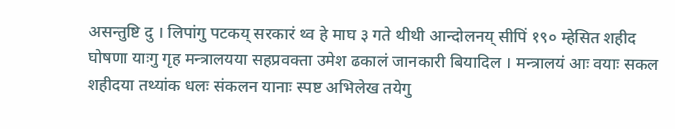असन्तुष्टि दु । लिपांगु पटकय् सरकारं थ्व हे माघ ३ गते थीथी आन्दोलनय् सीपिं १९० म्हेसित शहीद घोषणा याःगु गृह मन्त्रालयया सहप्रवक्ता उमेश ढकालं जानकारी बियादिल । मन्त्रालयं आः वयाः सकल शहीदया तथ्यांक धलः संकलन यानाः स्पष्ट अभिलेख तयेगु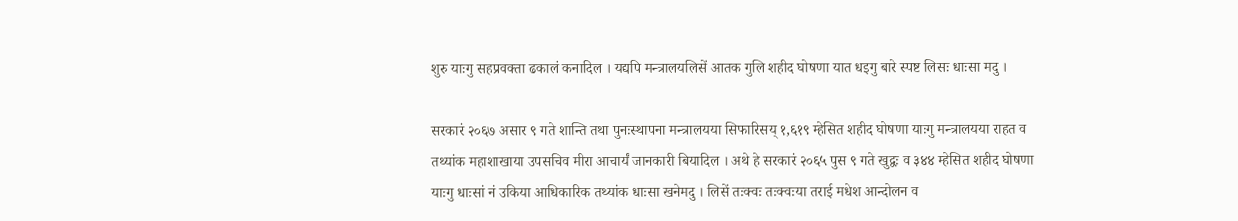शुरु याःगु सहप्रवक्ता ढकालं कनादिल । यद्यपि मन्त्रालयलिसें आतक गुलि शहीद घोषणा यात धइगु बारे स्पष्ट लिसः धाःसा मदु ।

सरकारं २०६७ असार ९ गते शान्ति तथा पुनःस्थापना मन्त्रालयया सिफारिसय् १,६१९ म्हेसित शहीद घोषणा याःगु मन्त्रालयया राहत व तथ्यांक महाशाखाया उपसचिव मीरा आचार्यं जानकारी बियादिल । अथे हे सरकारं २०६५ पुस ९ गते खुद्वः व ३४४ म्हेसित शहीद घोषणा याःगु धाःसां नं उकिया आधिकारिक तथ्यांक धाःसा खनेमदु । लिसें तःक्वः तःक्वःया तराई मधेश आन्दोलन व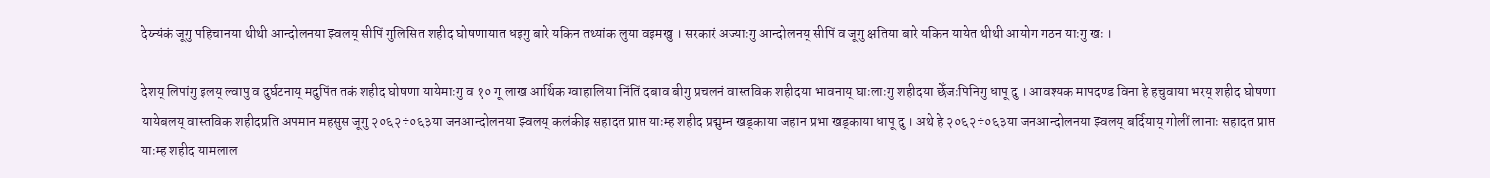देय्न्यंकं जूगु पहिचानया थीथी आन्दोलनया झ्वलय् सीपिं गुलिसित शहीद घोषणायात धइगु बारे यकिन तथ्यांक लुया वइमखु । सरकारं अज्याःगु आन्दोलनय् सीपिं व जूगु क्षतिया बारे यकिन यायेत थीथी आयोग गठन याःगु खः ।

देशय् लिपांगु इलय् ल्वापु व दुर्घटनाय् मदुपिंत तकं शहीद घोषणा यायेमाःगु व १० गू लाख आर्थिक ग्वाहालिया निंतिं दबाव बीगु प्रचलनं वास्तविक शहीदया भावनाय् घाःलाःगु शहीदया छेँजःपिनिगु धापू दु । आवश्यक मापदण्ड विना हे हचुवाया भरय् शहीद घोषणा यायेबलय् वास्तविक शहीदप्रति अपमान महसुस जूगु २०६२÷०६३या जनआन्दोलनया झ्वलय् कलंकीइ सहादत प्राप्त याःम्ह शहीद प्रद्मुम्न खड्काया जहान प्रभा खड्काया धापू दु । अथे हे २०६२÷०६३या जनआन्दोलनया झ्वलय् बर्दियाय् गोलीं लानाः सहादत प्राप्त याःम्ह शहीद यामलाल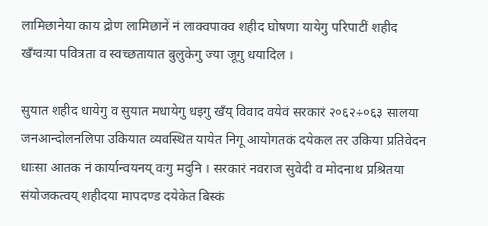लामिछानेया काय द्रोण लामिछानें नं लाक्वपाक्व शहीद घोषणा यायेगु परिपाटीं शहीद खँग्वःया पवित्रता व स्वच्छतायात बुलुकेगु ज्या जूगु धयादिल ।

सुयात शहीद धायेगु व सुयात मधायेगु धइगु खँय् विवाद वयेवं सरकारं २०६२÷०६३ सालया जनआन्दोलनलिपा उकियात व्यवस्थित यायेत निगू आयोगतकं दयेकल तर उकिया प्रतिवेदन धाःसा आतक नं कार्यान्वयनय् वःगु मदुनि । सरकारं नवराज सुवेदी व मोदनाथ प्रश्रितया संयोजकत्वय् शहीदया मापदण्ड दयेकेत बिस्कं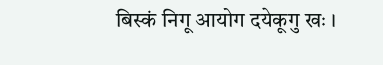बिस्कं निगू आयोग दयेकूगु खः ।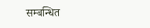सम्बन्धित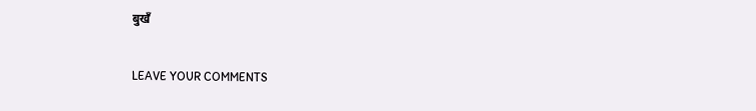बुखँ

LEAVE YOUR COMMENTS